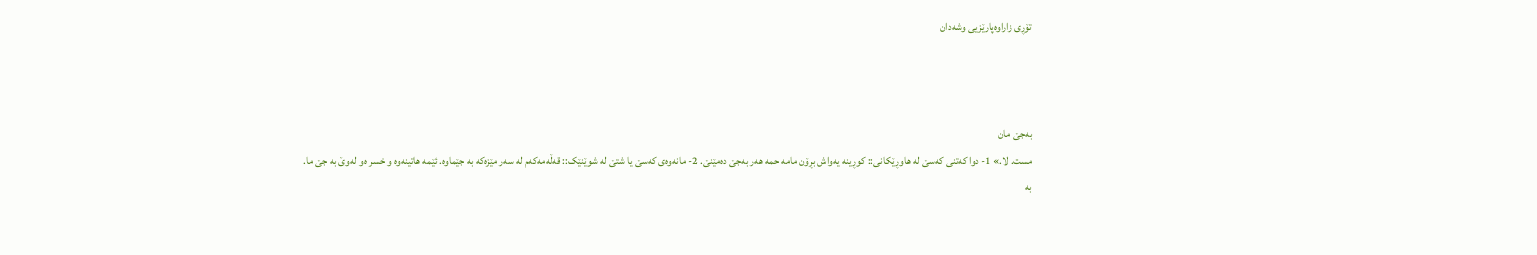تۆڕی زاراوەپارێزیی وشەدان



بەجێ مان
مست. لا.» 1- دوا کەتنی کەسێ له هاوڕێکانی:: کوڕینه یەواش بڕۆن مامه حمە هەر بەجێ دەمێنێ. 2- مانەوەی کەسێ یا شتێ لە شوێنێک:: قەڵەمەکەم له سەر مێزەکه به جێماوە. ئێمه هاتینەوه و خسر ەو لەوێ به جێ ما.
بە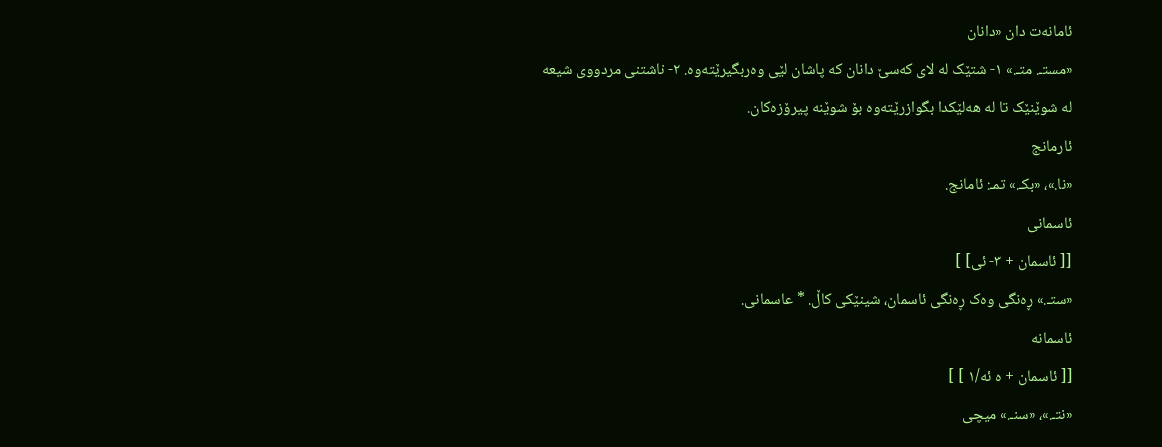ئامانەت دان «دانان
«مستـ. متـ.» ١- شتێک لە لای کەسێ دانان کە پاشان لێی وەربگیرێتەوە. ٢- ناشتنی مردووی شیعە لە شوێنێک تا لە هەلێکدا بگوازرێتەوە بۆ شوێنە پیرۆزەکان.
ئارمانج
«نا.»، «بکـ.» تمـ: ئامانج.
ئاسمانی
[[ ئاسمان + ٣- ئی] ]
«ستـ.» ڕەنگی وەک ڕەنگی ئاسمان، شینێکی کاڵ. * عاسمانی.
ئاسمانە
[[ ئاسمان + ە ئە/١ ] ]
«نتـ.»، «سنـ.» میچی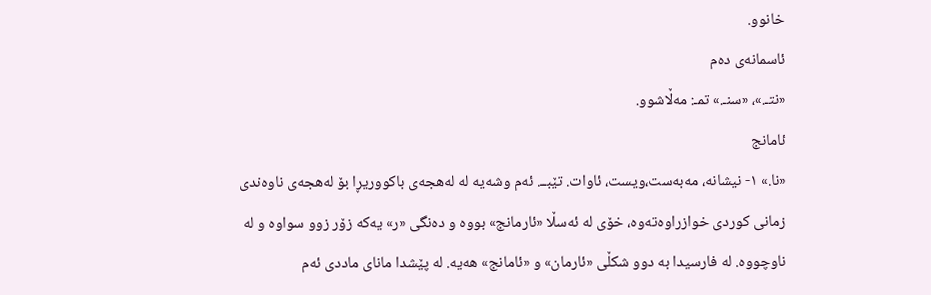خانوو.
ئاسمانەی دەم
«نتـ.»، «سنـ.» تمـ: مەڵاشوو.
ئامانج
«نا.» ١- نیشانە، مەبەست،ویست، ئاوات. تێبــ. ئەم وشەیە لە لەهجەی باکووریڕا بۆ لەهجەی ناوەندی زمانی کوردی خوازراوەتەوە، خۆی لە ئەسڵا «ئارمانج» بووە و دەنگی «ر» یەکە زۆر زوو سواوە و لە ناوچووە. لە فارسیدا بە دوو شکڵی «ئارمان» و «ئامانج» هەیە. لە پێشدا مانای ماددی ئەم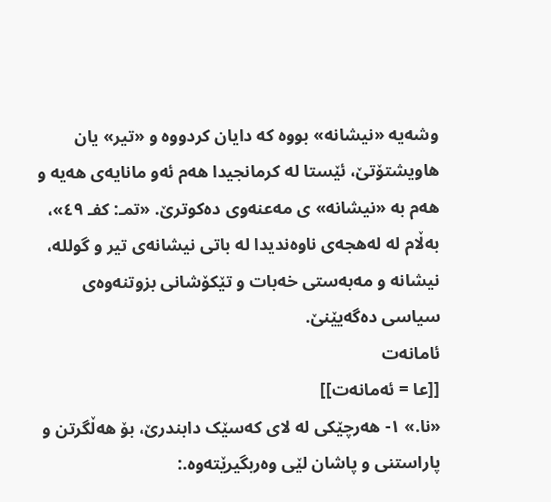وشەیە «نیشانە» بووە کە دایان کردووە و «تیر» یان هاویشتۆتێ، ئێستا لە کرمانجیدا هەم ئەو مانایەی هەیە و هەم بە «نیشانە» ی مەعنەوی دەکوترێ. «تمـ: کفـ ٤٩»، بەڵام لە لەهجەی ناوەندیدا لە باتی نیشانەی تیر و گوللە، نیشانە و مەبەستی خەبات و تێکۆشانی بزوتنەوەی سیاسی دەگەیێنێ.
ئامانەت
[[عا = ئەمانەت]]
«نا.» ١- هەرچێکی لە لای کەسێک دابندرێ، بۆ هەڵگرتن و پاراستنی و پاشان لێی وەربگیرێتەوە.: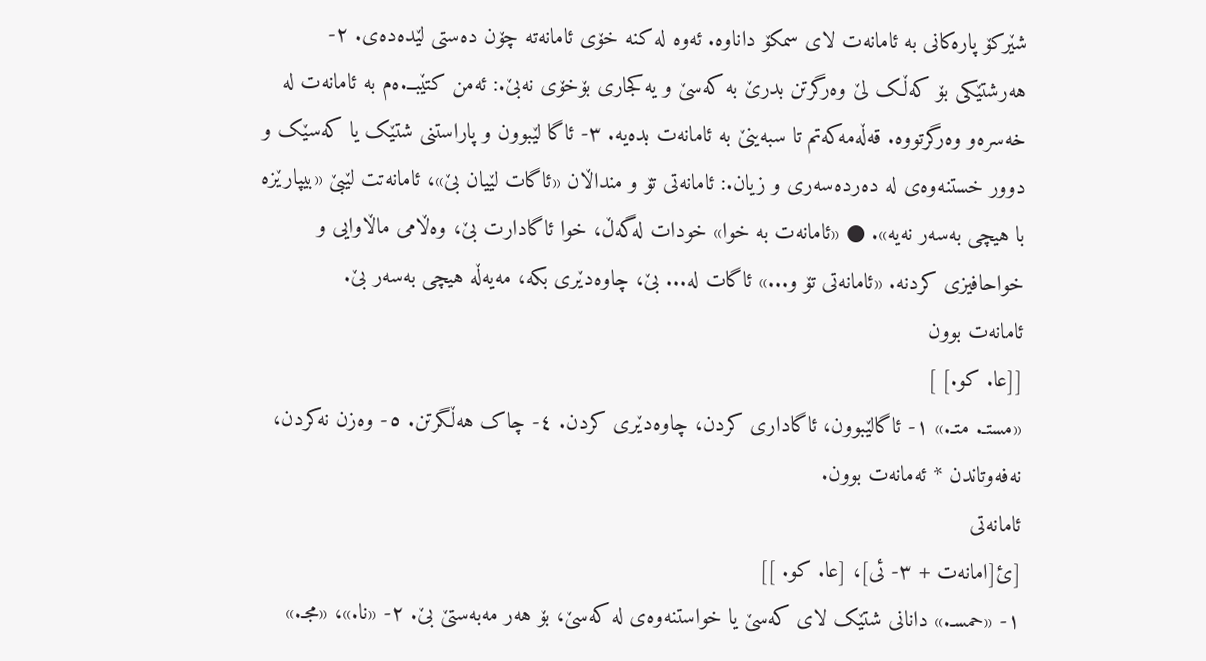شێرکۆ پارەکانی بە ئامانەت لای سمکۆ داناوە. ئەوە لە کنە خۆی ئامانەتە چۆن دەستی لێدەدەی. ٢- هەرشتێکی بۆ کەڵک لێ وەرگرتن بدرێ بە کەسێ و یەکجاری بۆخۆی نەبێ.: ئەمن کتێبــ.ەم بە ئامانەت لە خەسرەو وەرگرتووە. قەڵەمەکەتم تا سبەینێ بە ئامانەت بدەیە. ٣- ئاگا لێبوون و پاراستنی شتێک یا کەسێک و دوور خستنەوەی لە دەردەسەری و زیان.: ئامانەتی تۆ و منداڵان «ئاگات لێیان بێ»، ئامانەتت لێبێ «بیپارێزە با هیچی بەسەر نەیە». ● «ئامانەت بە خوا» خودات لەگەڵ، خوا ئاگادارت بێ، وەڵامی ماڵاوایی و خواحافیزی کردنە. «ئامانەتی تۆ و...» ئاگات لە... بێ، چاوەدێری بکە، مەیەڵە هیچی بەسەر بێ.
ئامانەت بوون
[[عا. کو.] ]
«مستـ. متـ.» ١- ئاگالێبوون، ئاگاداری کردن، چاوەدێری کردن. ٤- چاک هەڵگرتن. ٥- وەزن نەکردن، نەفەوتاندن * ئەمانەت بوون.
ئامانەتی
[ئ[امانەت + ٣- ئی]، [عا. کو. ]]
١- «حمسـ.» دانانی شتێک لای کەسێ یا خواستنەوەی لە کەسێ، بۆ هەر مەبەستێ بێ. ٢- «نا.»، «مجـ.»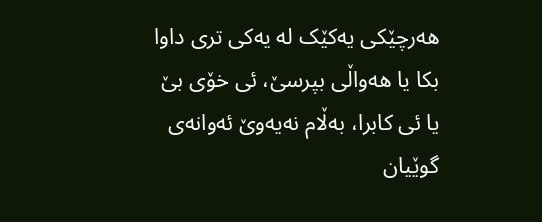هەرچێکی یەکێک لە یەکی تری داوا بکا یا هەواڵی بپرسێ، ئی خۆی بێ یا ئی کابرا، بەڵام نەیەوێ ئەوانەی گوێیان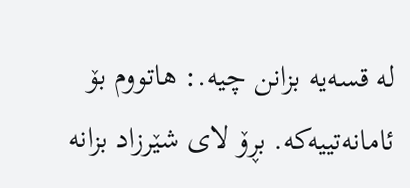لە قسەیە بزانن چیە.: هاتووم بۆ ئامانەتییەکە. بڕۆ لای شێرزاد بزانە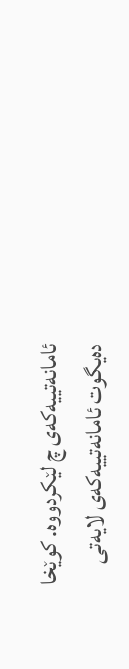ئامانەتییەکەی چ لێکردووە. کوێخا دەیگوت ئامانەتییەکەی لایەتی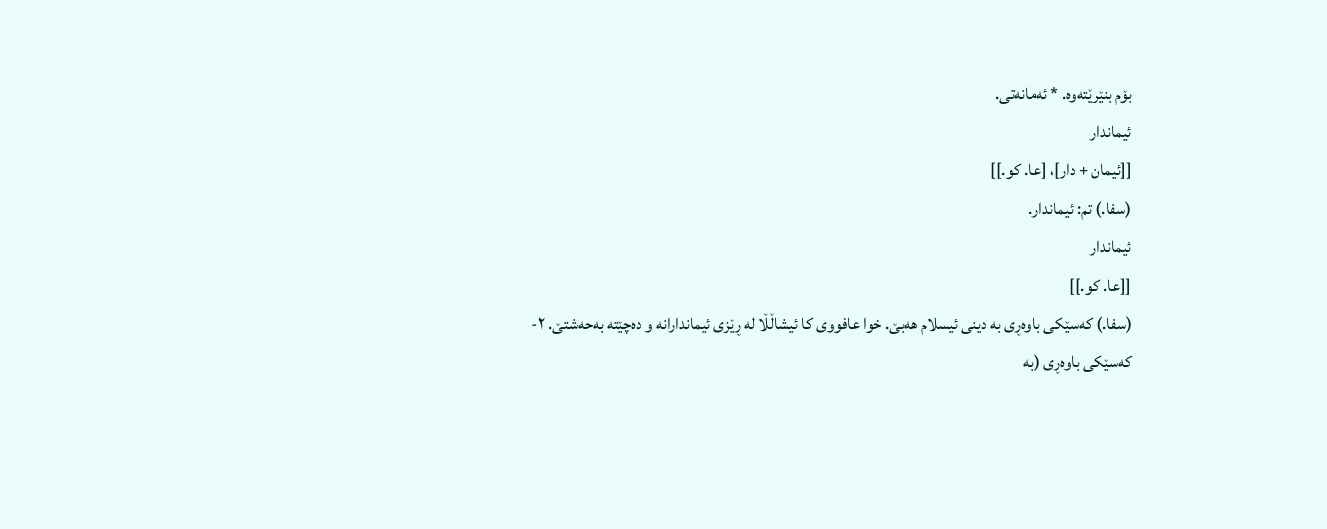بۆم بنێرێتەوە. * ئەمانەتی.
ئیماندار
[[ئیمان + دار]، [عا. کو.]]
(سفا.) تم: ئیماندار.
ئیماندار
[[عا. کو.]]
(سفا.) کەسێکی باوەڕی بە دینی ئیسلام هەبێ. خوا عافووی کا ئیشاڵڵا لە ڕێزی ئیماندارانە و دەچێتە بەحەشتێ. ٢- کەسێکی باوەڕی (بە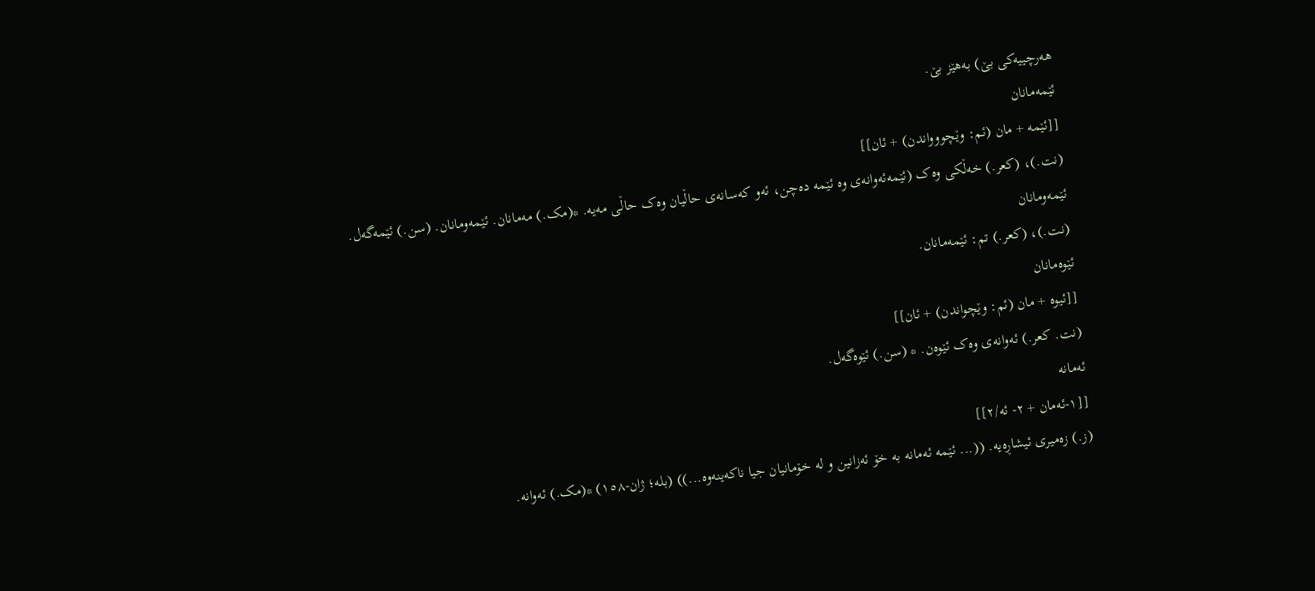هەرچییەکی بێ) بەهێز بێ.
ئێمەمانان
[[ئێمە + مان (ئم: وێچووواندن) + ئان]]
(نت.)، (کعر.) خەڵکی وەک (ئێمەئەوانەی وە ئێمە دەچن، ئەو کەسانەی حاڵیان وەک حاڵی مەیە. *(مک.) مەمانان. ئێمەومانان. (سن.) ئێمەگەل.
ئێمەومانان
(نت.)، (کعر.) تم: ئێمەمانان.
ئێوەمانان
[[ئیوە + مان (ئم: وێچواندن) + ئان]]
(نت. کعر.) ئەوانەی وەک ئێوەن. * (سن.) ئێوەگەل.
ئەمانە
[[١-ئەمان + ٢- ئە/٢]]
(ز.) زەمیری ئیشاڕەیە. ((... ئێمە ئەمانە بە خۆ ئەزانین و لە خۆمانیان جیا ناکەینەوە...)) (بلە؛ ژان-١٥٨) *(مک.) ئەوانە.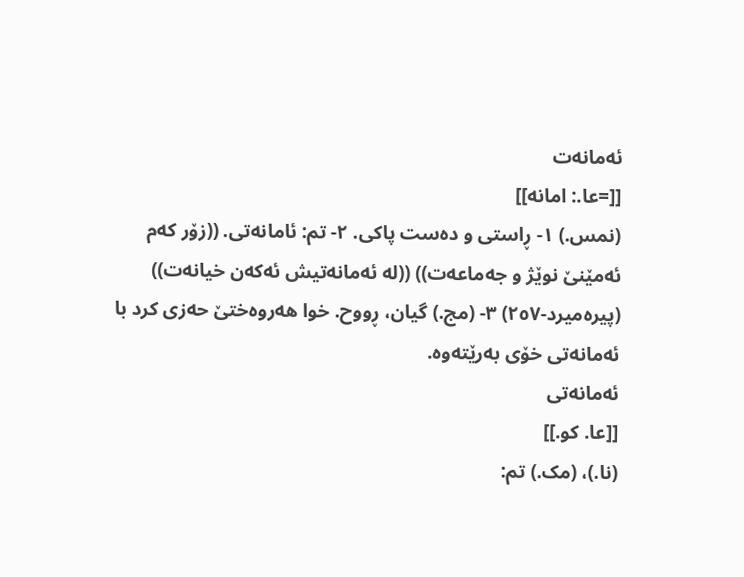ئەمانەت
[[=عا.: امانە]]
(نمس.) ١- ڕاستی و دەست پاکی. ٢- تم: ئامانەتی. ((زۆر کەم ئەمێنێ نوێژ و جەماعەت)) ((لە ئەمانەتیش ئەکەن خیانەت)) (پیرەمیرد-٢٥٧) ٣- (مج.) گیان، ڕووح. خوا هەروەختێ حەزی کرد با ئەمانەتی خۆی بەرێتەوە.
ئەمانەتی
[[عا. کو.]]
(نا.)، (مک.) تم: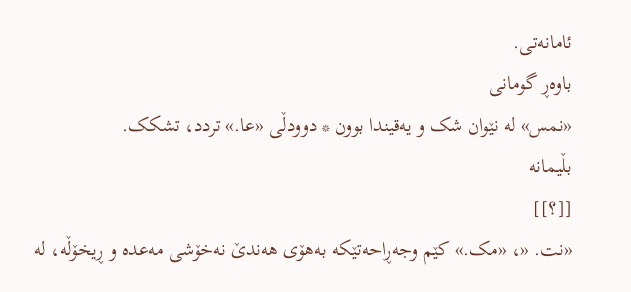ئامانەتی.
باوەڕ گومانی
«نمس» له نێوان شک و یەقیندا بوون * دوودڵی «عا.» تردد، تشکک.
بڵیمانه
[[؟]]
«نت. «، «مک.» کێم وجەڕاحەتێکه بەهۆی هەندێ نەخۆشی مەعده و ڕیخۆڵه، له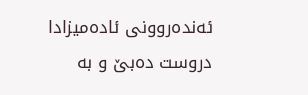ئەندەروونی ئادەمیزادا دروست دەبێ و به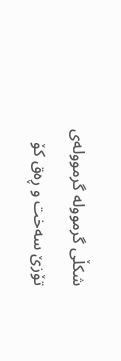شکڵی گرمووله گرموولەی تۆزێ سەخت و ڕەق کۆ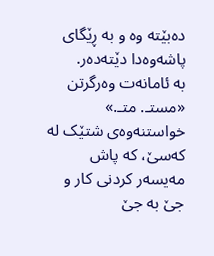دەبێته وه و به ڕێگای پاشەوەدا دێتەدەر.
بە ئامانەت وەرگرتن
«مستـ. متـ.» خواستنەوەی شتێک لە کەسێ، کە پاش مەیسەر کردنی کار و جێ بە جێ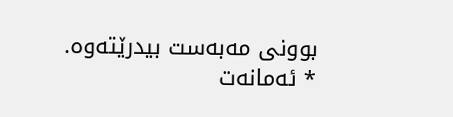بوونی مەبەست بیدرێتەوە. * ئەمانەت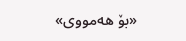«بۆ هەمووی»